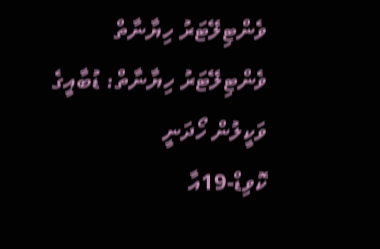ވެންޓިލޭޓަރު ހިޔާނާތް
ވެންޓިލޭޓަރު ހިޔާނާތް: ޑުބާއީގެ ވަކީލުން ހޯދަނީ
ކޮވިޑް-19އާ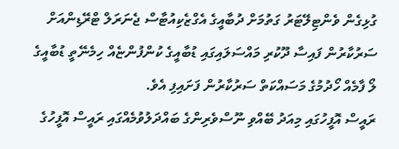ގުޅިގެން ވެންޓިލޭޓަރު ގަތުމަށް ދުބާއީގެ އެގްޒެކިއުޓާސް ޖެނަރަލް ޓްރޭޑިންއަށް ސަރުކާރުން ފައިސާ ދޫކުރި މައްސަލައިގައި ޑުބާއީގެ ކުންފުންޏެއް ހިމެނޭތީ ޑުބާއީގެ ލޯ ފާމެއް ހޯދުމުގެ މަސައްކަތް ސަރުކާރުން ފަށައިފި އެވެ.
ރައީސް އޮފީހުގައި މިއަދު ބޭއްވި ނޫސްވެރިންގެ ބައްދަލުވުމެއްގައި ރައީސް އޮފީހުގެ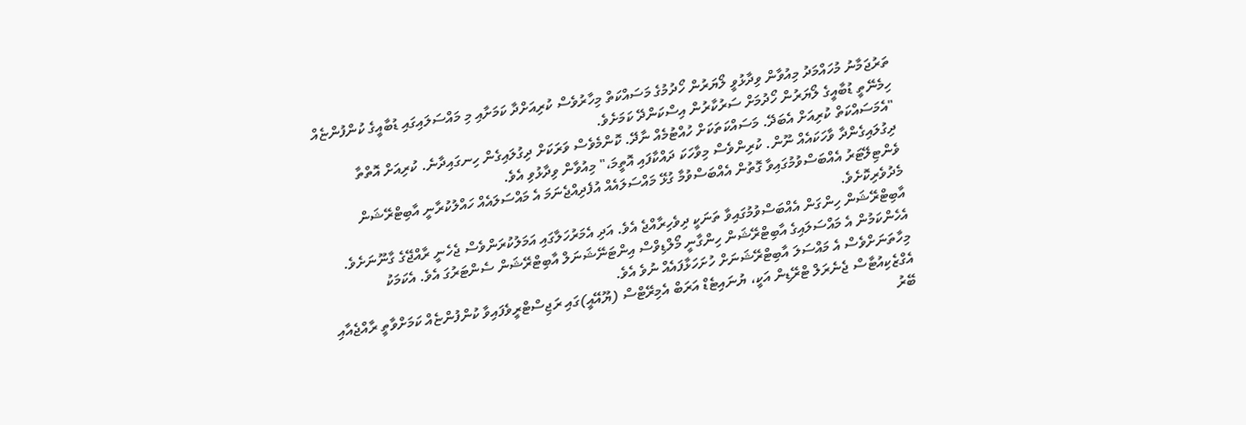ތަރުޖަމާނު މުހައްމަދު މިއުވާން ވިދާޅުވީ ލޯޔަރުން ހޯދުމުގެ މަސައްކަތް މިހާރުވެސް ކުރިއަށްދާ ކަމަށާއި މި މައްސަލައިގައި ޑުބާއީގެ ކުންފުންޏެއް ހިމެނޭތީ ޑުބާއީގެ ލޯޔަރުން ހޯދުމަށް ސަރުކާރުން އިސްކަންދޭ ކަމަށެވެ.
"އެމަސައްކަތް ކުރިއަށް އެބަދޭ. މަސައްކަތަކަށް ހުއްޓުމެއް ނާދޭ. ކޮންމެވެސް ވަރަކަށް ދިގުލައިގެން ހިނގައިދާނެ. ކުރިއަށް އޮތްތާ ދިގުލައިގެންދާ ވާހަކައެއް ނޫން. ކުރިންވެސް މިވާހަކަ ދައްކާފައި އޮތީމަ،" މިއުވާން ވިދާޅުވި އެވެ.
ވެންޓިލޭޓަރު އެއްބަސްވުމުގައިވާ ގޮތުން އެއްބަސްވުމާ ގުޅޭ މައްސަލައެއް އުފެދިއްޖެނަމަ އެ މައްސަލައެއް ހައްލުކުރާނީ އާބިޓްރޭޝަން މެދުވެރިކޮށެވެ.
އާބިޓްރޭޝަން ހިންގަން އެއްބަސްވުމުގައިވާ ތަނަކީ ދިވެހިރާއްޖެ އެވެ. އަދި އެމަރުހަލާގައި އަމަލުކުރަންވެސް ޖެހެނީ ރާއްޖޭގެ ގާނޫނަށެވެ. އެހެންކަމުން އެ މައްސަލައިގެ އާބިޓްރޭޝަން ހިންގާނީ މޯލްޑިވްސް އިންޓަނޭޝަނަލް އާބިޓްރޭޝަން ސެންޓަރުގަ އެވެ. އެކަމަކު މިހާތަނަށްވެސް އެ މައްސަލަ އާބިޓްރޭޝަނަށް ހުށަހަޅާފައެއް ނުވެ އެވެ.
އެގްޒެކިއުޓާސް ޖެނެރަލް ޓްރޭޑިން އަކީ، ޔުނައިޓެޑް އަރަބް އެމިރޭޓްސް (ޔޫއޭއީ)ގައި ރަޖިސްޓްރީވެފައިވާ ކުންފުންޏެއް ކަމަށްވާތީ ރާއްޖެއާއި ބޭރު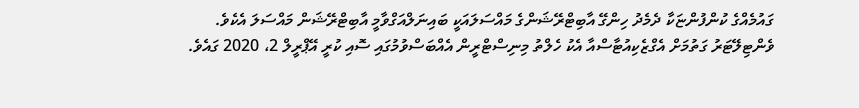ގައުމެއްގެ ކުންފުންޏަކާ ދެމެދު ހިންގޭ އާބިޓްރޭޝަންގެ މައްސަލައަކީ ބައިނަލްއަގްވާމީ އާބިޓްރޭޝަން މައްސަލަ އެކެވެ.
ވެންޓިލޭޓަރު ގަތުމަށް އެގްޒެކިއުޓާސްއާ އެކު ހެލްތު މިނިސްޓްރީން އެއްބަސްވުމުގައި ސޮއި ކުރީ އޭޕްރީލް 2، 2020 ގައެވެ.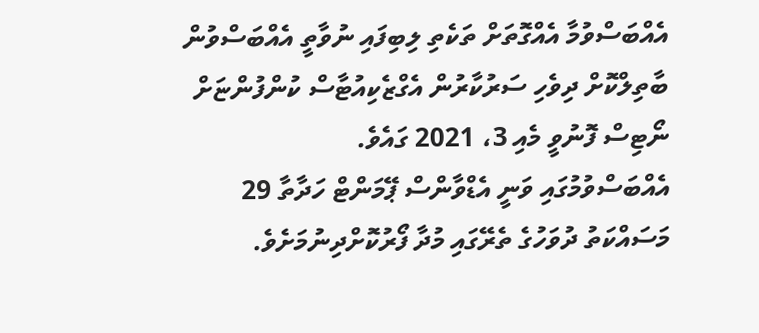އެއްބަސްވުމާ އެއްގޮތަށް ތަކެތި ލިބިފައި ނުވާތީ އެއްބަސްވުން ބާތިލްކޮށް ދިވެހި ސަރުކާރުން އެގްޒެކިއުޓާސް ކުންފުންޏަށް ނޯޓިސް ފޮނުވީ މެއި 3، 2021 ގައެވެ.
އެއްބަސްވުމުގައި ވަނީ އެޑްވާންސް ޕޭމަންޓް ހަދާތާ 29 މަސައްކަތު ދުވަހުގެ ތެރޭގައި މުދާ ފޯރުކޮށްދިނުމަށެވެ.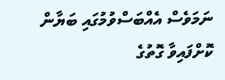ނަމަވެސް އެއްބަސްވުމުގައި ބަޔާން ކޮށްފައިވާ ގޮތުގެ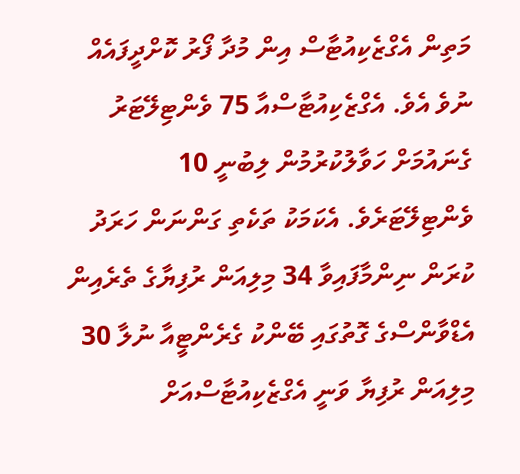މަތިން އެގްޒެކިއުޓާސް އިން މުދާ ފޯރު ކޮށްދީފައެއް ނުވެ އެވެ. އެގްޒެކިއުޓާސްއާ 75 ވެންޓިލޭޓަރު ގެނައުމަށް ހަވާލުކުރުމުން ލިބުނީ 10 ވެންޓިލޭޓަރެވެ. އެކަމަކު ތަކެތި ގަންނަން ހަރަދު ކުރަން ނިންމާފައިވާ 34 މިލިއަން ރުފިޔާގެ ތެރެއިން އެޑްވާންސްގެ ގޮތުގައި ބޭންކު ގެރެންޓީއާ ނުލާ 30 މިލިއަން ރުފިޔާ ވަނީ އެގްޒެކިއުޓާސްއަށް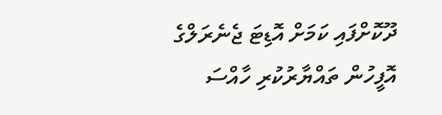ދޫކޮށްފައި ކަމަށް އޮޑިޓަ ޖެނެރަލްގެ އޮފީހުން ތައްޔާރުކުރި ހާއްސަ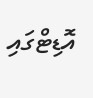އޮޑިޓްގައި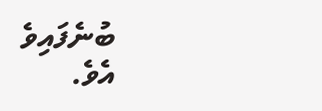ބުނެފައިވެ އެވެ.